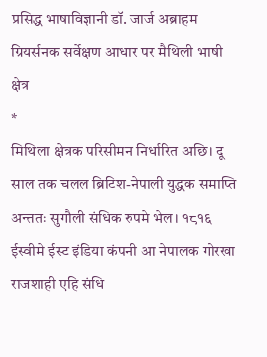प्रसिद्ध भाषाविज्ञानी डॉ. जार्ज अब्राहम ग्रियर्सनक सर्वेक्षण आधार पर मैथिली भाषी क्षेत्र
*
मिथिला क्षेत्रक परिसीमन निर्धारित अछि। दू साल तक चलल ब्रिटिश-नेपाली युद्धक समाप्ति अन्ततः सुगौली संधिक रुपमे भेल। १८१६ ईस्वीमे ईस्ट इंडिया कंपनी आ नेपालक गोरखा राजशाही एहि संधि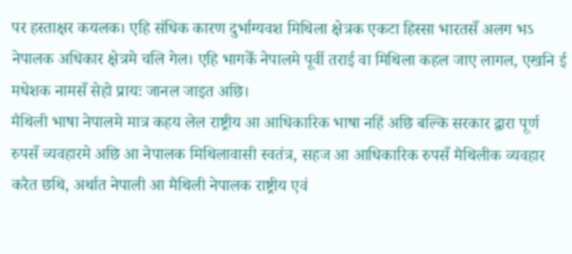पर हस्ताक्षर कयलक। एहि संधिक कारण दुर्भाग्यवश मिथिला क्षेत्रक एकटा हिस्सा भारतसँ अलग भऽ नेपालक अधिकार क्षेत्रमे चलि गेल। एहि भागकेँ नेपालमे पूर्वी तराई वा मिथिला कहल जाए लागल, एखनि ई मधेशक नामसँ सेहो प्रायः जानल जाइत अछि।
मैथिली भाषा नेपालमे मात्र कहय लेल राष्ट्रीय आ आधिकारिक भाषा नहिं अछि बल्कि सरकार द्वारा पूर्ण रुपसँ व्यवहारमे अछि आ नेपालक मिथिलावासी स्वतंत्र, सहज आ आधिकारिक रुपसँ मैथिलीक व्यवहार करैत छथि, अर्थात नेपाली आ मैथिली नेपालक राष्ट्रीय एवं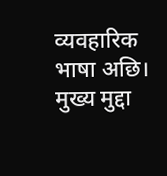व्यवहारिक भाषा अछि।
मुख्य मुद्दा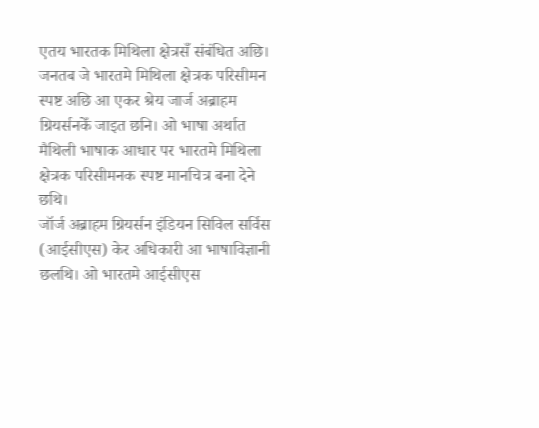एतय भारतक मिथिला क्षेत्रसँ संबंधित अछि। जनतब जे भारतमे मिथिला क्षेत्रक परिसीमन स्पष्ट अछि आ एकर श्रेय जार्ज अब्राहम ग्रियर्सनकेँ जाइत छनि। ओ भाषा अर्थात मैथिली भाषाक आधार पर भारतमे मिथिला क्षेत्रक परिसीमनक स्पष्ट मानचित्र बना देने छथि।
जॉर्ज अब्राहम ग्रियर्सन इंडियन सिविल सर्विस (आईसीएस) केर अधिकारी आ भाषाविज्ञानी छलथि। ओ भारतमे आईसीएस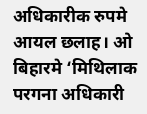अधिकारीक रुपमे आयल छलाह। ओ बिहारमे ‘मिथिलाक परगना अधिकारी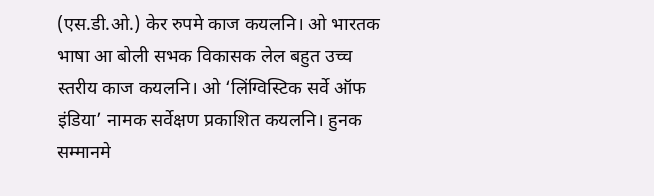(एस.डी.ओ.) केर रुपमे काज कयलनि। ओ भारतक भाषा आ बोली सभक विकासक लेल बहुत उच्च स्तरीय काज कयलनि। ओ ‘लिंग्विस्टिक सर्वे ऑफ इंडिया’ नामक सर्वेक्षण प्रकाशित कयलनि। हुनक सम्मानमे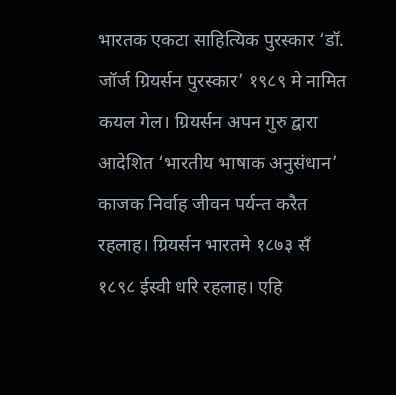भारतक एकटा साहित्यिक पुरस्कार ‘डॉ. जॉर्ज ग्रियर्सन पुरस्कार’ १९८९ मे नामित कयल गेल। ग्रियर्सन अपन गुरु द्वारा आदेशित ‘भारतीय भाषाक अनुसंधान’ काजक निर्वाह जीवन पर्यन्त करैत रहलाह। ग्रियर्सन भारतमे १८७३ सँ १८९८ ईस्वी धरि रहलाह। एहि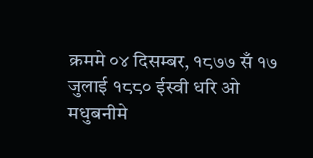क्रममे ०४ दिसम्बर, १८७७ सँ १७ जुलाई १८८० ईस्वी धरि ओ मधुबनीमे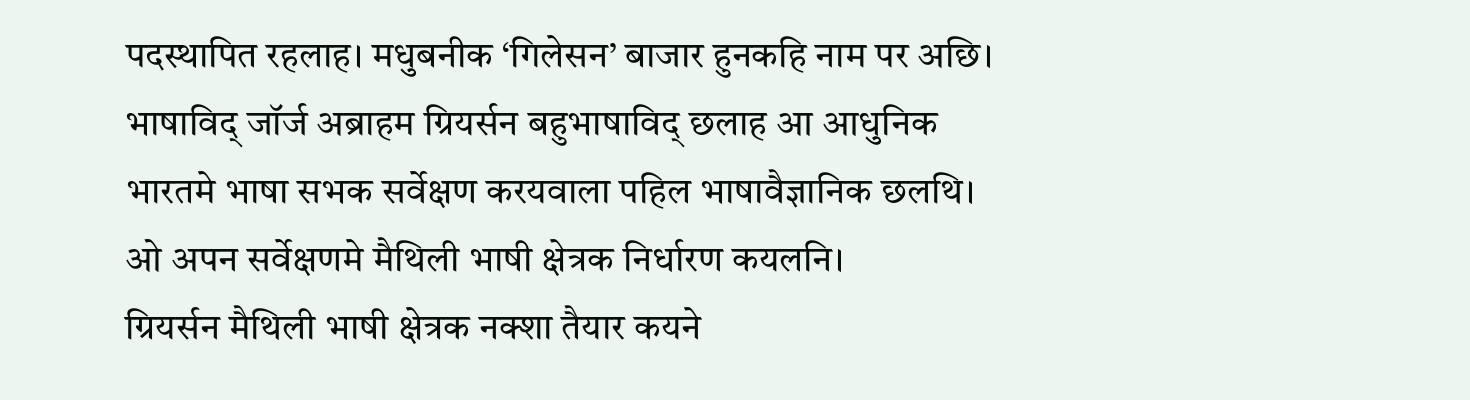पदस्थापित रहलाह। मधुबनीक ‘गिलेसन’ बाजार हुनकहि नाम पर अछि।
भाषाविद् जॉर्ज अब्राहम ग्रियर्सन बहुभाषाविद् छलाह आ आधुनिक भारतमे भाषा सभक सर्वेक्षण करयवाला पहिल भाषावैज्ञानिक छलथि।
ओ अपन सर्वेक्षणमे मैथिली भाषी क्षेत्रक निर्धारण कयलनि।
ग्रियर्सन मैथिली भाषी क्षेत्रक नक्शा तैयार कयने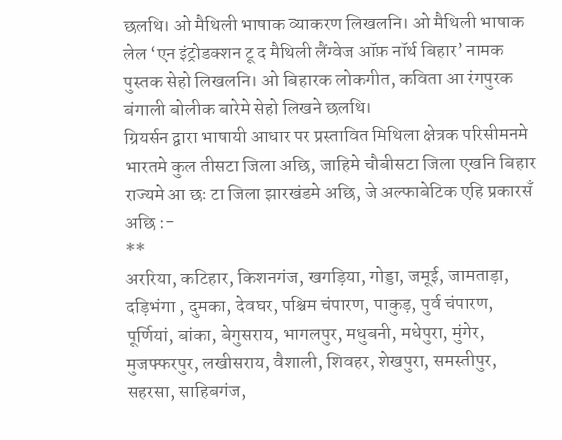छलथि। ओ मैथिली भाषाक व्याकरण लिखलनि। ओ मैथिली भाषाक लेल ‘एन इंट्रोडक्शन टू द मैथिली लैंग्वेज ऑफ़ नॉर्थ बिहार’ नामक पुस्तक सेहो लिखलनि। ओ बिहारक लोकगीत, कविता आ रंगपुरक बंगाली बोलीक बारेमे सेहो लिखने छलथि।
ग्रियर्सन द्वारा भाषायी आधार पर प्रस्तावित मिथिला क्षेत्रक परिसीमनमे भारतमे कुल तीसटा जिला अछि, जाहिमे चौबीसटा जिला एखनि बिहार राज्यमे आ छः टा जिला झारखंडमे अछि, जे अल्फाबेटिक एहि प्रकारसँ अछि :-
**
अररिया, कटिहार, किशनगंज, खगड़िया, गोड्डा, जमूई, जामताड़ा, दड़िभंगा , दुमका, देवघर, पश्चिम चंपारण, पाकुड़, पुर्व चंपारण, पूर्णियां, बांका, बेगुसराय, भागलपुर, मधुबनी, मधेपुरा, मुंगेर, मुजफ्फरपुर, लखीसराय, वैशाली, शिवहर, शेखपुरा, समस्तीपुर, सहरसा, साहिबगंज,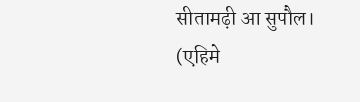सीतामढ़ी आ सुपौल।
(एहिमे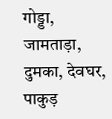गोड्डा, जामताड़ा, दुमका, देवघर, पाकुड़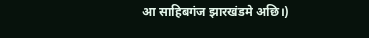आ साहिबगंज झारखंडमे अछि।)